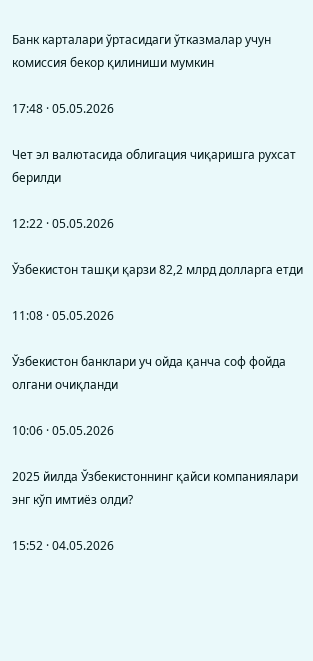Банк карталари ўртасидаги ўтказмалар учун комиссия бекор қилиниши мумкин

17:48 · 05.05.2026

Чет эл валютасида облигация чиқаришга рухсат берилди

12:22 · 05.05.2026

Ўзбекистон ташқи қарзи 82,2 млрд долларга етди

11:08 · 05.05.2026

Ўзбекистон банклари уч ойда қанча соф фойда олгани очиқланди

10:06 · 05.05.2026

2025 йилда Ўзбекистоннинг қайси компаниялари энг кўп имтиёз олди?

15:52 · 04.05.2026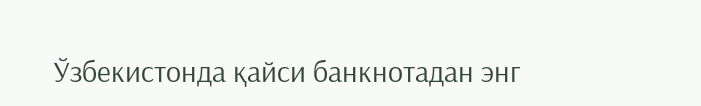Ўзбекистонда қайси банкнотадан энг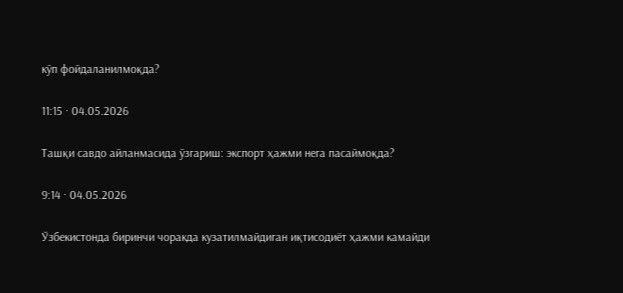кўп фойдаланилмоқда?

11:15 · 04.05.2026

Ташқи савдо айланмасида ўзгариш: экспорт ҳажми нега пасаймоқда?

9:14 · 04.05.2026

Ўзбекистонда биринчи чоракда кузатилмайдиган иқтисодиёт ҳажми камайди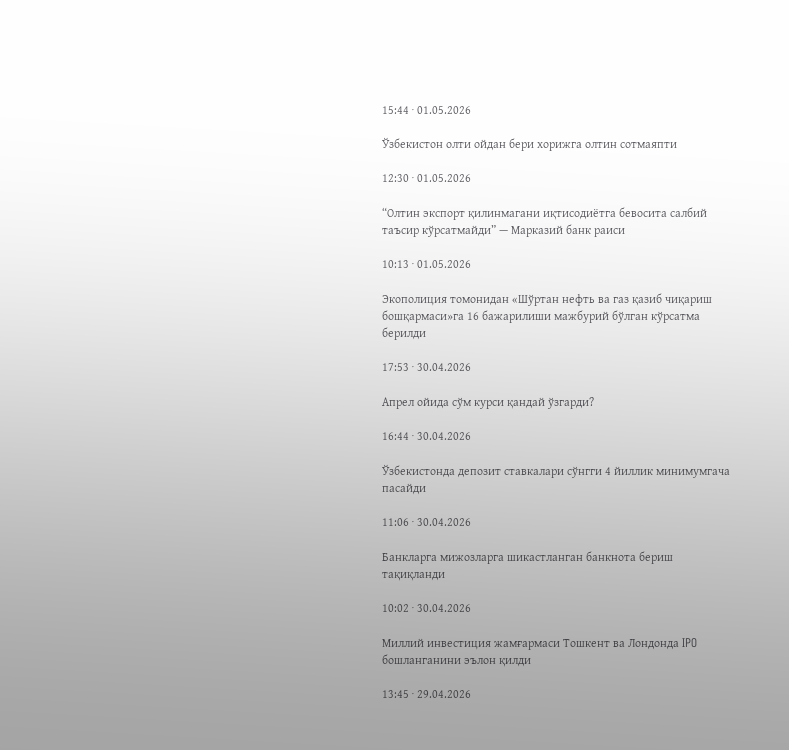15:44 · 01.05.2026

Ўзбекистон олти ойдан бери хорижга олтин сотмаяпти

12:30 · 01.05.2026

“Олтин экспорт қилинмагани иқтисодиётга бевосита салбий таъсир кўрсатмайди” — Марказий банк раиси

10:13 · 01.05.2026

Экополиция томонидан «Шўртан нефть ва газ қазиб чиқариш бошқармаси»га 16 бажарилиши мажбурий бўлган кўрсатма берилди

17:53 · 30.04.2026

Апрел ойида сўм курси қандай ўзгарди?

16:44 · 30.04.2026

Ўзбекистонда депозит ставкалари сўнгги 4 йиллик минимумгача пасайди

11:06 · 30.04.2026

Банкларга мижозларга шикастланган банкнота бериш тақиқланди

10:02 · 30.04.2026

Миллий инвестиция жамғармаси Тошкент ва Лондонда IPO бошланганини эълон қилди

13:45 · 29.04.2026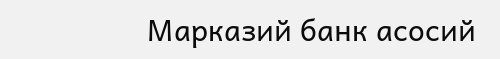Марказий банк асосий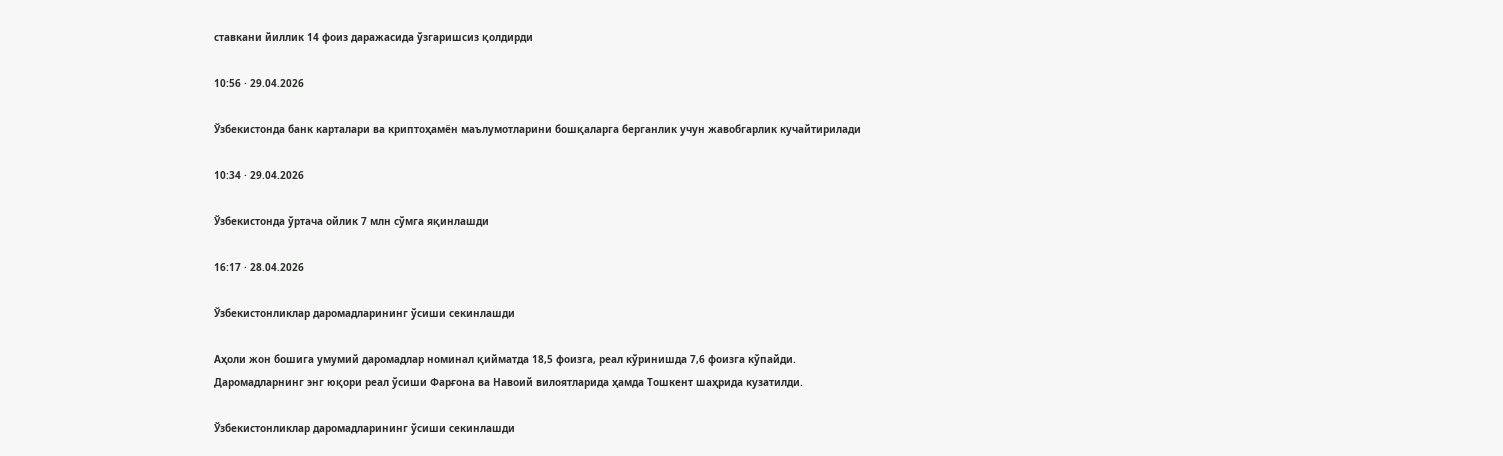ставкани йиллик 14 фоиз даражасида ўзгаришсиз қолдирди

10:56 · 29.04.2026

Ўзбекистонда банк карталари ва криптоҳамён маълумотларини бошқаларга берганлик учун жавобгарлик кучайтирилади

10:34 · 29.04.2026

Ўзбекистонда ўртача ойлик 7 млн сўмга яқинлашди

16:17 · 28.04.2026

Ўзбекистонликлар даромадларининг ўсиши секинлашди

Аҳоли жон бошига умумий даромадлар номинал қийматда 18,5 фоизга, реал кўринишда 7,6 фоизга кўпайди. Даромадларнинг энг юқори реал ўсиши Фарғона ва Навоий вилоятларида ҳамда Тошкент шаҳрида кузатилди.

Ўзбекистонликлар даромадларининг ўсиши секинлашди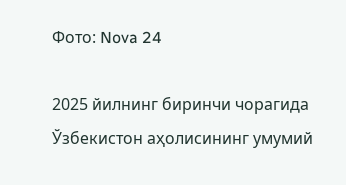Фото: Nova 24

2025 йилнинг биринчи чорагида Ўзбекистон аҳолисининг умумий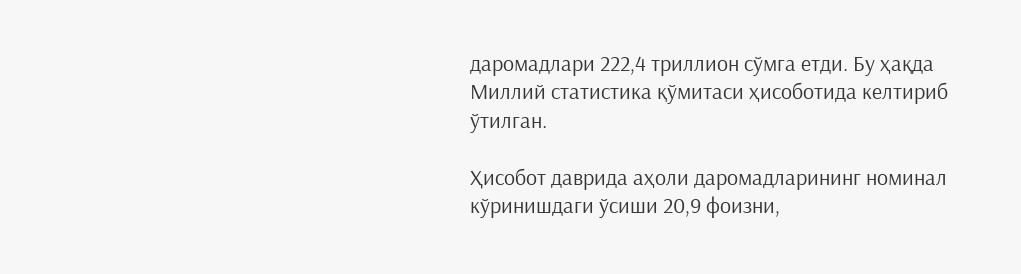даромадлари 222,4 триллион сўмга етди. Бу ҳақда Миллий статистика қўмитаси ҳисоботида келтириб ўтилган.

Ҳисобот даврида аҳоли даромадларининг номинал кўринишдаги ўсиши 20,9 фоизни,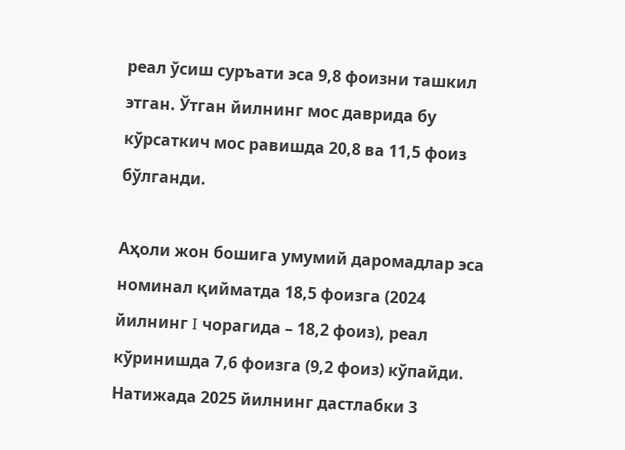реал ўсиш суръати эса 9,8 фоизни ташкил этган. Ўтган йилнинг мос даврида бу кўрсаткич мос равишда 20,8 ва 11,5 фоиз бўлганди.

Аҳоли жон бошига умумий даромадлар эса номинал қийматда 18,5 фоизга (2024 йилнинг I чорагида – 18,2 фоиз), реал кўринишда 7,6 фоизга (9,2 фоиз) кўпайди. Натижада 2025 йилнинг дастлабки 3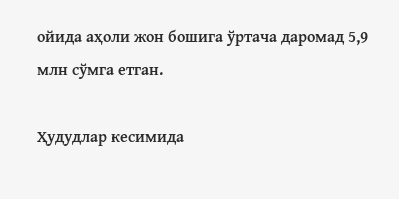ойида аҳоли жон бошига ўртача даромад 5,9 млн сўмга етган.

Ҳудудлар кесимида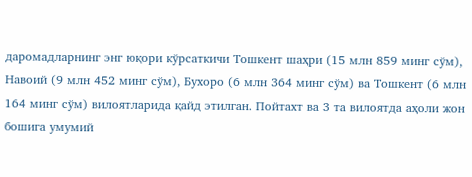даромадларнинг энг юқори кўрсаткичи Тошкент шаҳри (15 млн 859 минг сўм), Навоий (9 млн 452 минг сўм), Бухоро (6 млн 364 минг сўм) ва Тошкент (6 млн 164 минг сўм) вилоятларида қайд этилган. Пойтахт ва 3 та вилоятда аҳоли жон бошига умумий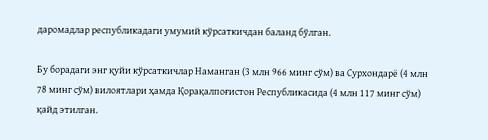даромадлар республикадаги умумий кўрсаткичдан баланд бўлган.

Бу борадаги энг қуйи кўрсаткичлар Наманган (3 млн 966 минг сўм) ва Сурхондарё (4 млн 78 минг сўм) вилоятлари ҳамда Қорақалпоғистон Республикасида (4 млн 117 минг сўм) қайд этилган.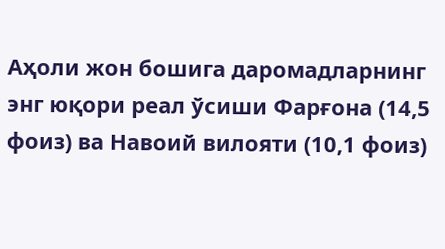Аҳоли жон бошига даромадларнинг энг юқори реал ўсиши Фарғона (14,5 фоиз) ва Навоий вилояти (10,1 фоиз)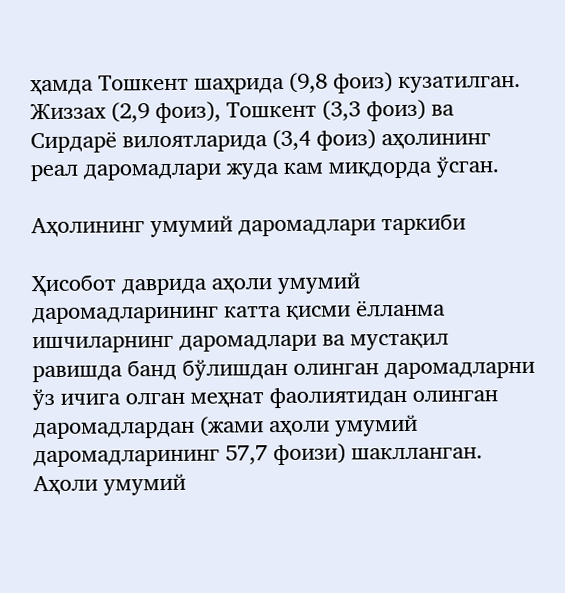ҳамда Тошкент шаҳрида (9,8 фоиз) кузатилган. Жиззах (2,9 фоиз), Тошкент (3,3 фоиз) ва Сирдарё вилоятларида (3,4 фоиз) аҳолининг реал даромадлари жуда кам миқдорда ўсган.

Аҳолининг умумий даромадлари таркиби

Ҳисобот даврида аҳоли умумий даромадларининг катта қисми ёлланма ишчиларнинг даромадлари ва мустақил равишда банд бўлишдан олинган даромадларни ўз ичига олган меҳнат фаолиятидан олинган даромадлардан (жами аҳоли умумий даромадларининг 57,7 фоизи) шаклланган. Аҳоли умумий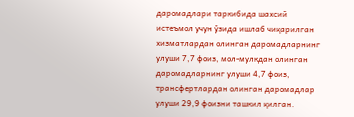даромадлари таркибида шахсий истеъмол учун ўзида ишлаб чиқарилган хизматлардан олинган даромадларнинг улуши 7,7 фоиз, мол-мулкдан олинган даромадларнинг улуши 4,7 фоиз, трансфертлардан олинган даромадлар улуши 29,9 фоизни ташкил қилган.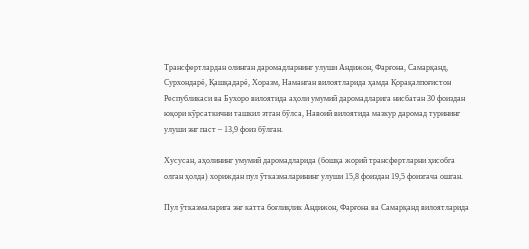Трансфертлардан олинган даромадларнинг улуши Андижон, Фарғона, Самарқанд, Сурхондарё, Қашқадарё, Хоразм, Наманган вилоятларида ҳамда Қорақалпоғистон Республикаси ва Бухоро вилоятида аҳоли умумий даромадларига нисбатан 30 фоиздан юқори кўрсаткични ташкил этган бўлса, Навоий вилоятида мазкур даромад турининг улуши энг паст – 13,9 фоиз бўлган.

Хусусан, аҳолининг умумий даромадларида (бошқа жорий трансфертларни ҳисобга олган ҳолда) хориждан пул ўтказмаларининг улуши 15,8 фоиздан 19,5 фоизгача ошган.

Пул ўтказмаларига энг катта боғлиқлик Андижон, Фарғона ва Самарқанд вилоятларида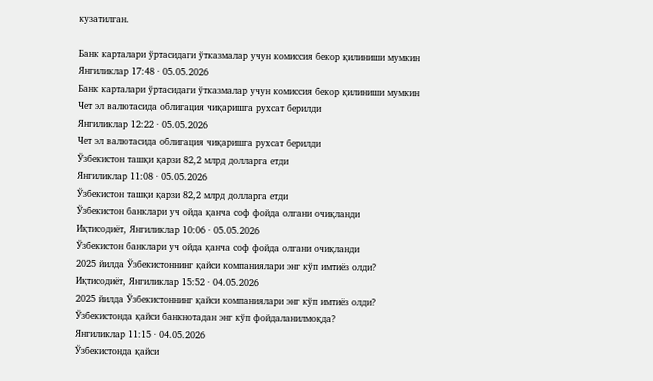кузатилган.

Банк карталари ўртасидаги ўтказмалар учун комиссия бекор қилиниши мумкин
Янгиликлар 17:48 · 05.05.2026
Банк карталари ўртасидаги ўтказмалар учун комиссия бекор қилиниши мумкин
Чет эл валютасида облигация чиқаришга рухсат берилди
Янгиликлар 12:22 · 05.05.2026
Чет эл валютасида облигация чиқаришга рухсат берилди
Ўзбекистон ташқи қарзи 82,2 млрд долларга етди
Янгиликлар 11:08 · 05.05.2026
Ўзбекистон ташқи қарзи 82,2 млрд долларга етди
Ўзбекистон банклари уч ойда қанча соф фойда олгани очиқланди
Иқтисодиёт, Янгиликлар 10:06 · 05.05.2026
Ўзбекистон банклари уч ойда қанча соф фойда олгани очиқланди
2025 йилда Ўзбекистоннинг қайси компаниялари энг кўп имтиёз олди?
Иқтисодиёт, Янгиликлар 15:52 · 04.05.2026
2025 йилда Ўзбекистоннинг қайси компаниялари энг кўп имтиёз олди?
Ўзбекистонда қайси банкнотадан энг кўп фойдаланилмоқда?
Янгиликлар 11:15 · 04.05.2026
Ўзбекистонда қайси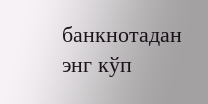банкнотадан энг кўп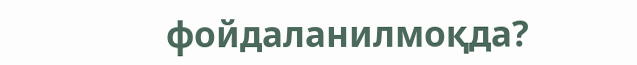фойдаланилмоқда?